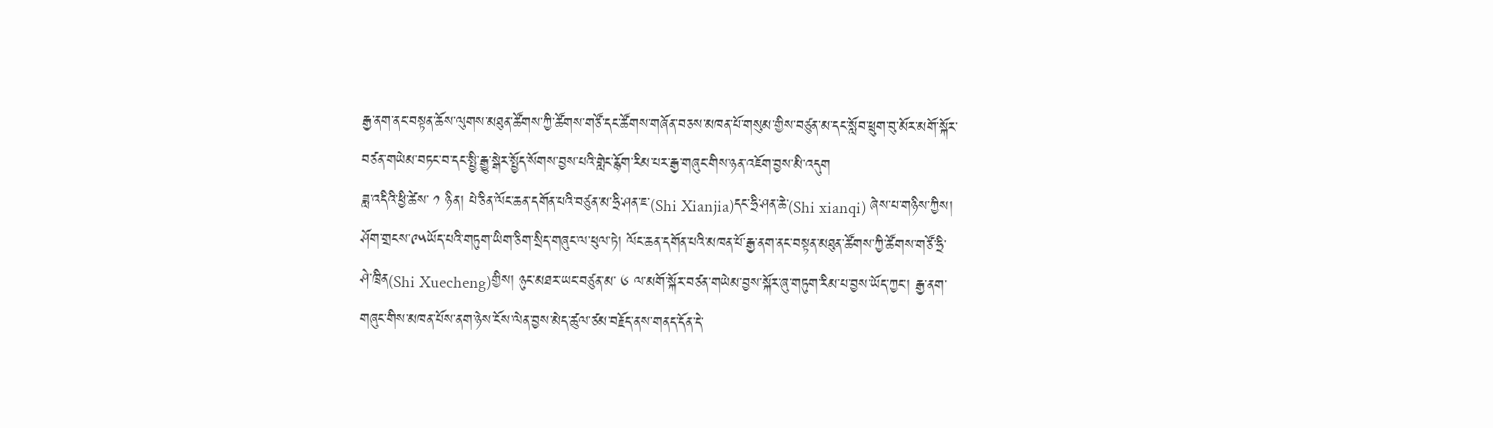རྒྱ་ནག་ནང་བསྟན་ཆོས་ལུགས་མཐུན་ཚོགས་ཀྱི་ཚོགས་གཙོ་དང་ཚོགས་གཞོན་བཅས་མཁན་པོ་གསུམ་གྱིས་བཙུན་མ་དང་སློབ་ཕྲུག་བུ་མོར་མགོ་སྐོར་བཙན་གཡེམ་བཏང་བ་དང་སྤྱི་རྒྱུ་སྒེར་སྤྱོད་སོགས་བྱས་པའི་གླེང་རྙོག་རིམ་པར་རྒྱ་གཞུང་གིས་ཉན་འཇོག་བྱས་མི་འདུག
ཟླ་འདིའི་ཕྱི་ཚེས་ ༡ ཉིན། པེ་ཅིན་ལོང་ཆན་དགོན་པའི་བཙུན་མ་ཧྲི་ཤན་ཇ་(Shi Xianjia)དང་ཧྲི་ཤན་ཆེ་(Shi xianqi) ཞེས་པ་གཉིས་ཀྱིས། ཤོག་གྲངས་༩༥ཡོད་པའི་གཏུག་ཡིག་ཅིག་སྲིད་གཞུང་ལ་ཕུལ་ཏེ། ལོང་ཆན་དགོན་པའི་མཁན་པོ་རྒྱ་ནག་ནང་བསྟན་མཐུན་ཚོགས་ཀྱི་ཚོགས་གཙོ་ཧྲི་ཤེ་ཁྲིན(Shi Xuecheng)གྱིས། ཉུང་མཐར་ཡང་བཙུན་མ་ ༦ ལ་མགོ་སྐོར་བཙན་གཡེམ་བྱས་སྐོར་ཞུ་གཏུག་རིམ་པ་བྱས་ཡོད་ཀྱང་། རྒྱ་ནག་གཞུང་གིས་མཁན་པོས་ནག་ཉེས་ངོས་ལེན་བྱས་མེད་ཚུལ་ཙམ་བརྗོད་ནས་གནད་དོན་དེ་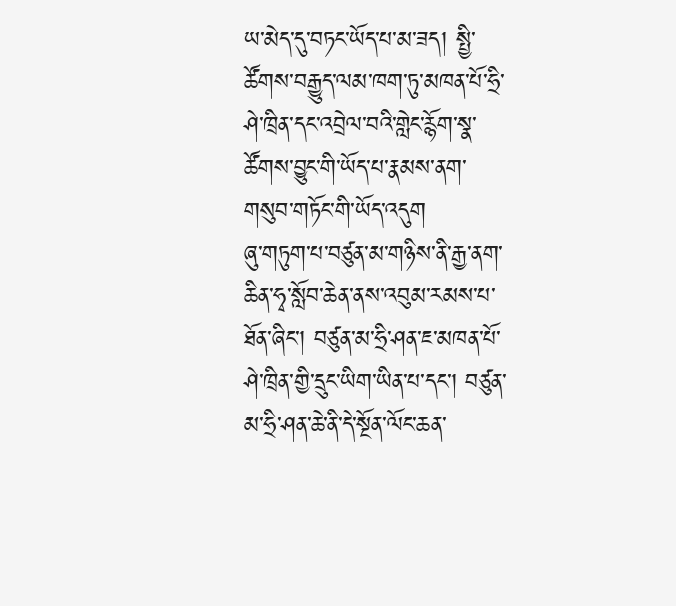ཡ་མེད་དུ་བཏང་ཡོད་པ་མ་ཟད། སྤྱི་ཚོགས་བརྒྱུད་ལམ་ཁག་ཏུ་མཁན་པོ་ཧྲི་ཤེ་ཁྲིན་དང་འབྲེལ་བའི་གླེང་རྙོག་སྣ་ཚོགས་བྱུང་གི་ཡོད་པ་རྣམས་ནག་གསུབ་གཏོང་གི་ཡོད་འདུག
ཞུ་གཏུག་པ་བཙུན་མ་གཉིས་ནི་རྒྱ་ནག་ཆིན་ཧྭ་སློབ་ཆེན་ནས་འབུམ་རམས་པ་ཐོན་ཞིང་། བཙུན་མ་ཧྲི་ཤན་ཇ་མཁན་པོ་ཤེ་ཁྲིན་གྱི་དྲུང་ཡིག་ཡིན་པ་དང་། བཙུན་མ་ཧྲི་ཤན་ཆེ་ནི་དེ་སྔོན་ལོང་ཆན་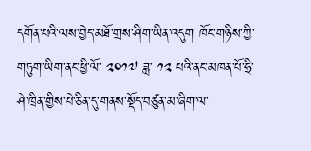དགོན་པའི་ལས་བྱེད་མཐོ་གྲས་ཤིག་ཡིན་འདུག ཁོང་གཉིས་ཀྱི་གཏུག་ཡིག་ནང་ཕྱི་ལོ་ ༢༠༡༧ ཟླ་ ༡༢ པའི་ནང་མཁན་པོ་ཧྲི་ཤེ་ཁྲིན་གྱིས་པེ་ཅིན་དུ་གནས་སྡོད་བཙུན་མ་ཞིག་ལ་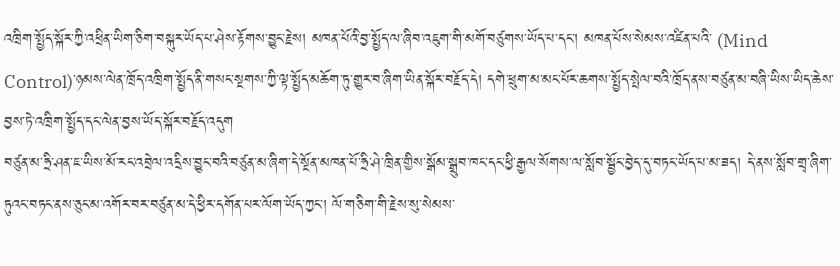འཁྲིག་སྤྱོད་སྐོར་ཀྱི་འཕྲིན་ཡིག་ཅིག་བསྐུར་ཡོད་པ་ཤེས་རྟོགས་བྱུང་རྗེས། མཁན་པོའི་བྱ་སྤྱོད་ལ་ཞིབ་འཇུག་གི་མགོ་བཙུགས་ཡོད་པ་དང་། མཁན་པོས་སེམས་འཛིན་པའི་ (Mind Control)་ཉམས་ལེན་ཁྲོད་འཁྲིག་སྤྱོད་ནི་གསང་སྔགས་ཀྱི་ལྟ་སྤྱོད་མཆོག་ཏུ་གྱུར་བ་ཞིག་ཡིན་སྐོར་བརྗོད་དེ། དགེ་ཕྲུག་མ་མང་པོར་ཆགས་སྤྱོད་སྤེལ་བའི་ཁྲོད་ནས་བཙུན་མ་བཞི་ཡིས་ཡིད་ཆེས་བྱས་ཏེ་འཁྲིག་སྤྱོད་དང་ལེན་བྱས་ཡོད་སྐོར་བརྗོད་འདུག
བཙུན་མ་ཧྲི་ཤན་ཇ་ཡིས་མོ་རང་འབྲེལ་འདྲིས་བྱུང་བའི་བཙུན་མ་ཞིག་དེ་སྔོན་མཁན་པོ་ཧྲི་ཤེ་ཁྲིན་གྱིས་སྒོམ་སྒྲུབ་ཁང་དང་ཕྱི་རྒྱལ་སོགས་ལ་སློབ་སྦྱོང་བྱེད་དུ་བཏང་ཡོད་པ་མ་ཟད། དེ་ནས་སློབ་གྲྭ་ཞིག་ཏུའང་བཏང་ནས་ཅུང་མ་འགོར་བར་བཙུན་མ་དེ་ཕྱིར་དགོན་པར་ལོག་ཡོད་ཀྱང་། ལོ་གཅིག་གི་རྗེས་སུ་སེམས་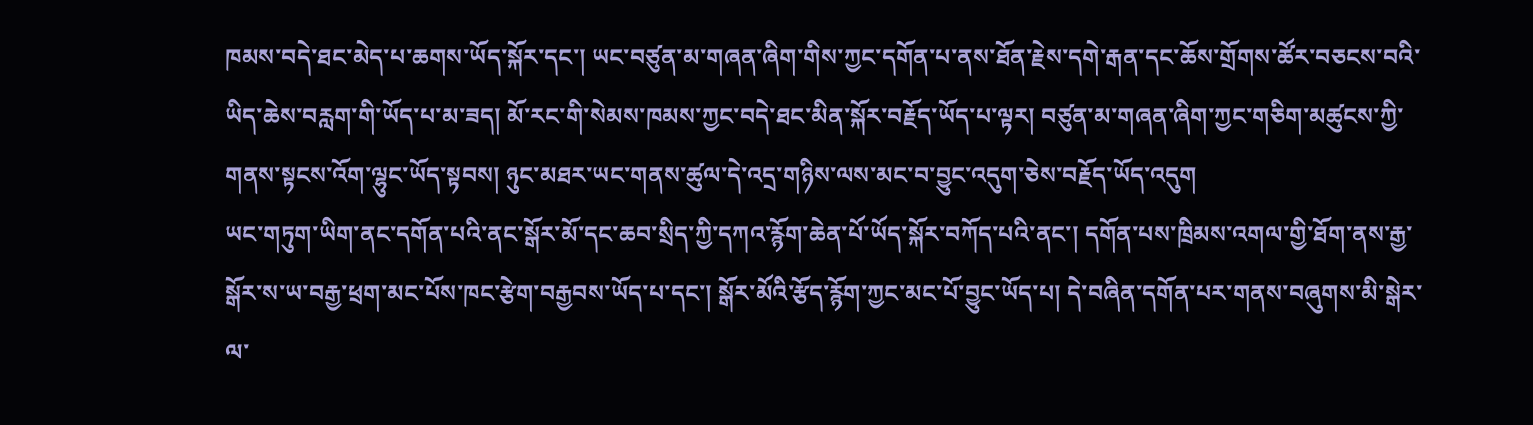ཁམས་བདེ་ཐང་མེད་པ་ཆགས་ཡོད་སྐོར་དང་། ཡང་བཙུན་མ་གཞན་ཞིག་གིས་ཀྱང་དགོན་པ་ནས་ཐོན་རྗེས་དགེ་རྒན་དང་ཆོས་གྲོགས་ཚོར་བཅངས་བའི་ཡིད་ཆེས་བརླག་གི་ཡོད་པ་མ་ཟད། མོ་རང་གི་སེམས་ཁམས་ཀྱང་བདེ་ཐང་མིན་སྐོར་བརྗོད་ཡོད་པ་ལྟར། བཙུན་མ་གཞན་ཞིག་ཀྱང་གཅིག་མཚུངས་ཀྱི་གནས་སྟངས་འོག་ལྷུང་ཡོད་སྟབས། ཉུང་མཐར་ཡང་གནས་ཚུལ་དེ་འདྲ་གཉིས་ལས་མང་བ་བྱུང་འདུག་ཅེས་བརྗོད་ཡོད་འདུག
ཡང་གཏུག་ཡིག་ནང་དགོན་པའི་ནང་སྒོར་མོ་དང་ཆབ་སྲིད་ཀྱི་དཀའ་རྙོག་ཆེན་པོ་ཡོད་སྐོར་བཀོད་པའི་ནང་། དགོན་པས་ཁྲིམས་འགལ་གྱི་ཐོག་ནས་རྒྱ་སྒོར་ས་ཡ་བརྒྱ་ཕྲག་མང་པོས་ཁང་རྩེག་བརྒྱབས་ཡོད་པ་དང་། སྒོར་མོའི་རྩོད་རྙོག་ཀྱང་མང་པོ་བྱུང་ཡོད་པ། དེ་བཞིན་དགོན་པར་གནས་བཞུགས་མི་སྒེར་ལ་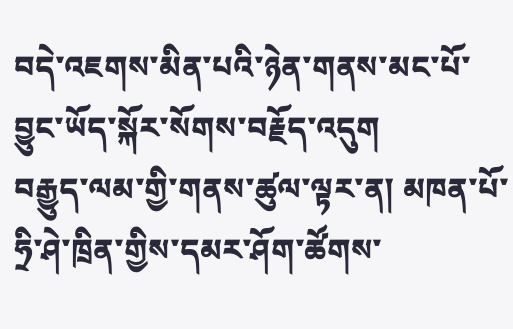བདེ་འཇགས་མིན་པའི་ཉེན་གནས་མང་པོ་བྱུང་ཡོད་སྐོར་སོགས་བརྗོད་འདུག
བརྒྱུད་ལམ་གྱི་གནས་ཚུལ་ལྟར་ན། མཁན་པོ་ཧྲི་ཤེ་ཁྲིན་གྱིས་དམར་ཤོག་ཚོགས་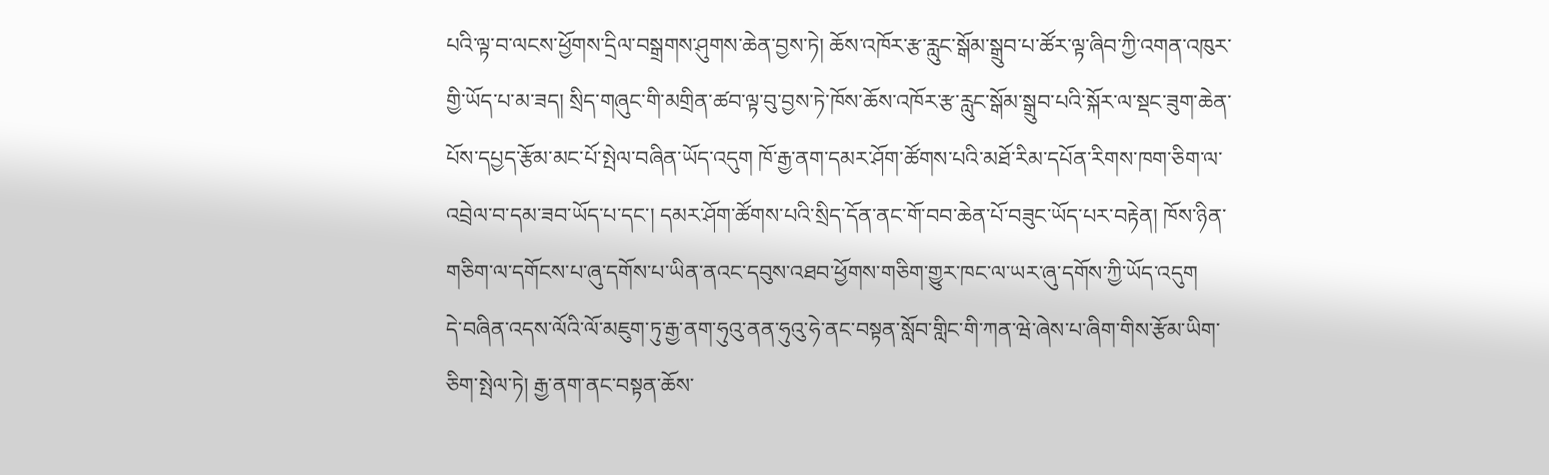པའི་ལྟ་བ་ལངས་ཕྱོགས་དྲིལ་བསྒྲགས་ཤུགས་ཆེན་བྱས་ཏེ། ཆོས་འཁོར་རྩ་རླུང་སྒོམ་སྒྲུབ་པ་ཚོར་ལྟ་ཞིབ་ཀྱི་འགན་འཁུར་གྱི་ཡོད་པ་མ་ཟད། སྲིད་གཞུང་གི་མགྲིན་ཚབ་ལྟ་བུ་བྱས་ཏེ་ཁོས་ཆོས་འཁོར་རྩ་རླུང་སྒོམ་སྒྲུབ་པའི་སྐོར་ལ་སྡང་ཟུག་ཆེན་པོས་དཔྱད་རྩོམ་མང་པོ་སྤེལ་བཞིན་ཡོད་འདུག ཁོ་རྒྱ་ནག་དམར་ཤོག་ཚོགས་པའི་མཐོ་རིམ་དཔོན་རིགས་ཁག་ཅིག་ལ་འབྲེལ་བ་དམ་ཟབ་ཡོད་པ་དང་། དམར་ཤོག་ཚོགས་པའི་སྲིད་དོན་ནང་གོ་བབ་ཆེན་པོ་བཟུང་ཡོད་པར་བརྟེན། ཁོས་ཉིན་གཅིག་ལ་དགོངས་པ་ཞུ་དགོས་པ་ཡིན་ནའང་དབུས་འཐབ་ཕྱོགས་གཅིག་གྱུར་ཁང་ལ་ཡར་ཞུ་དགོས་ཀྱི་ཡོད་འདུག
དེ་བཞིན་འདས་ལོའི་ལོ་མཇུག་ཏུ་རྒྱ་ནག་ཧུའུ་ནན་ཧུའུ་ཧེ་ནང་བསྟན་སློབ་གླིང་གི་ཀན་ཝེ་ཞེས་པ་ཞིག་གིས་རྩོམ་ཡིག་ཅིག་སྤེལ་ཏེ། རྒྱ་ནག་ནང་བསྟན་ཆོས་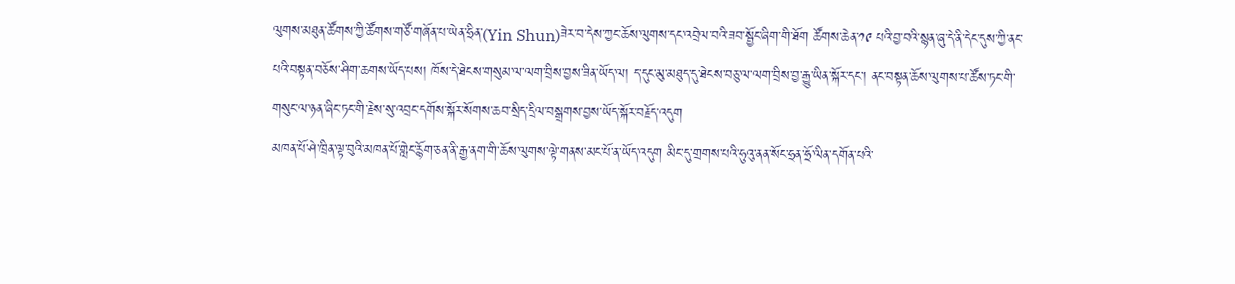ལུགས་མཐུན་ཚོགས་ཀྱི་ཚོགས་གཙོ་གཞོན་པ་ཡེན་ཧྲིན་(Yin Shun)ཟེར་བ་དེས་ཀྱང་ཆོས་ལུགས་དང་འབྲེལ་བའི་ཟབ་སྦྱོང་ཞིག་གི་ཐོག ཚོགས་ཆེན་༡༩ པའི་བྱ་བའི་སྙན་ཞུ་དེ་ནི་དེང་དུས་ཀྱི་ནང་པའི་བསྟན་བཅོས་ཤིག་ཆགས་ཡོད་པས། ཁོས་དེ་ཐེངས་གསུམ་ལ་ལག་བྲིས་བྱས་ཟིན་ཡོད་ལ། ད་དུང་མུ་མཐུད་དུ་ཐེངས་བཅུ་ལ་ལག་བྲིས་བྱ་རྒྱུ་ཡིན་སྐོར་དང་། ནང་བསྟན་ཆོས་ལུགས་པ་ཚོས་ཏང་གི་གསུང་ལ་ཉན་ཞིང་ཏང་གི་རྗེས་སུ་འབྲང་དགོས་སྐོར་སོགས་ཆབ་སྲིད་དྲིལ་བསྒྲགས་བྱས་ཡོད་སྐོར་བརྗོད་འདུག
མཁན་པོ་ཤེ་ཁྲིན་ལྟ་བུའི་མཁན་པོ་གླེང་རྙོག་ཅན་ནི་རྒྱ་ནག་གི་ཆོས་ལུགས་ལྟེ་གནས་མང་པོ་ན་ཡོད་འདུག མིང་དུ་གྲགས་པའི་ཧུའུ་ནན་སོང་ཧྲན་ཧྲོ་ལིན་དགོན་པའི་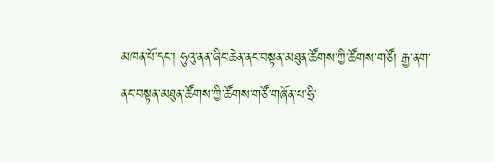མཁན་པོ་དང་། ཧུའུ་ནན་ཞིང་ཆེན་ནང་བསྟན་མཐུན་ཚོགས་ཀྱི་ཚོགས་གཙོ། རྒྱ་ནག་ནང་བསྟན་མཐུན་ཚོགས་ཀྱི་ཚོགས་གཙོ་གཞོན་པ་ཧྲི་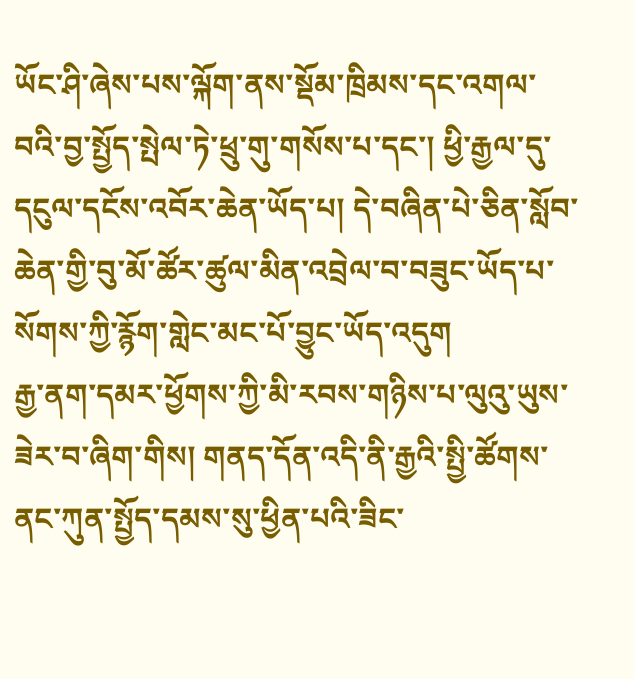ཡོང་ཤི་ཞེས་པས་ལྐོག་ནས་སྡོམ་ཁྲིམས་དང་འགལ་བའི་བྱ་སྤྱོད་སྤེལ་ཏེ་ཕྲུ་གུ་གསོས་པ་དང་། ཕྱི་རྒྱལ་དུ་དངུལ་དངོས་འབོར་ཆེན་ཡོད་པ། དེ་བཞིན་པེ་ཅིན་སློབ་ཆེན་གྱི་བུ་མོ་ཚོར་ཚུལ་མིན་འབྲེལ་བ་བཟུང་ཡོད་པ་སོགས་ཀྱི་རྙོག་གླེང་མང་པོ་བྱུང་ཡོད་འདུག
རྒྱ་ནག་དམར་ཕྱོགས་ཀྱི་མི་རབས་གཉིས་པ་ལུའུ་ཡུས་ཟེར་བ་ཞིག་གིས། གནད་དོན་འདི་ནི་རྒྱའི་སྤྱི་ཚོགས་ནང་ཀུན་སྤྱོད་དམས་སུ་ཕྱིན་པའི་ཟིང་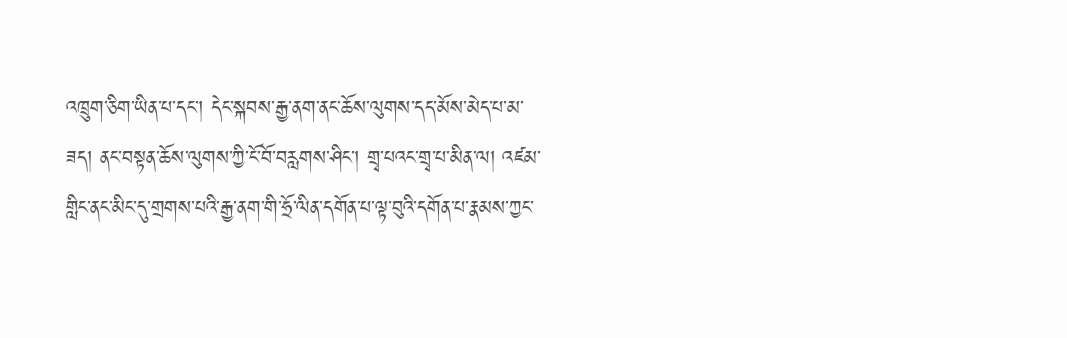འཁྲུག་ཅིག་ཡིན་པ་དང་། དེང་སྐབས་རྒྱ་ནག་ནང་ཆོས་ལུགས་དད་མོས་མེད་པ་མ་ཟད། ནང་བསྟན་ཆོས་ལུགས་ཀྱི་ངོ་བོ་བརླགས་ཤིང་། གྲྭ་པའང་གྲྭ་པ་མིན་ལ། འཛམ་གླིང་ནང་མིང་དུ་གྲགས་པའི་རྒྱ་ནག་གི་ཧྲོ་ལིན་དགོན་པ་ལྟ་བུའི་དགོན་པ་རྣམས་ཀྱང་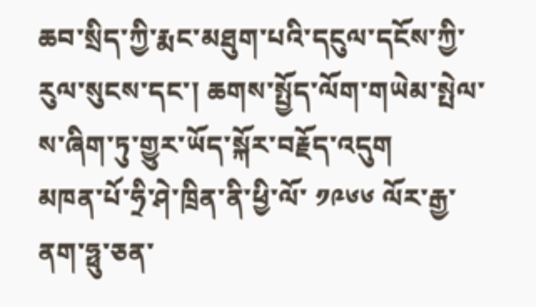ཆབ་སྲིད་ཀྱི་རྨང་མཐུག་པའི་དངུལ་དངོས་ཀྱི་རུལ་སུངས་དང་། ཆགས་སྤྱོད་ལོག་གཡེམ་སྤེལ་ས་ཞིག་ཏུ་གྱུར་ཡོད་སྐོར་བརྗོད་འདུག
མཁན་པོ་ཧྲི་ཤེ་ཁྲིན་ནི་ཕྱི་ལོ་ ༡༩༦༦ ལོར་རྒྱ་ནག་ཧྥུ་ཅན་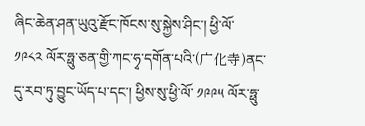ཞིང་ཆེན་ཤན་ཡུའུ་རྫོང་ཁོངས་སུ་སྐྱེས་ཤིང་། ཕྱི་ལོ་ ༡༩༨༢ ལོར་ཧྥུ་ཅན་གྱི་ཀང་ཧྭ་དགོན་པའི་(广化寺)ནང་དུ་རབ་ཏུ་བྱུང་ཡོད་པ་དང་། ཕྱིས་སུ་ཕྱི་ལོ་ ༡༩༩༥ ལོར་ཧྥུ་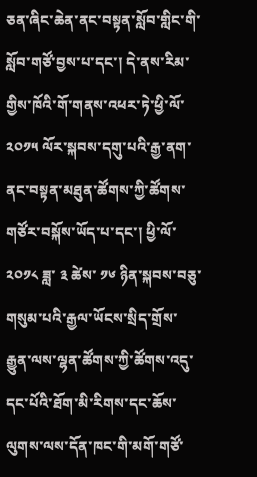ཅན་ཞིང་ཆེན་ནང་བསྟན་སློབ་གླིང་གི་སློབ་གཙོ་བྱས་པ་དང་། དེ་ནས་རིམ་གྱིས་ཁོའི་གོ་གནས་འཕར་ཏེ་ཕྱི་ལོ་ ༢༠༡༥ ལོར་སྐབས་དགུ་པའི་རྒྱ་ནག་ནང་བསྟན་མཐུན་ཚོགས་ཀྱི་ཚོགས་གཙོར་བསྐོས་ཡོད་པ་དང་། ཕྱི་ལོ་ ༢༠༡༨ ཟླ་ ༣ ཚེས་ ༡༦ ཉིན་སྐབས་བཅུ་གསུམ་པའི་རྒྱལ་ཡོངས་སྲིད་གྲོས་རྒྱུན་ལས་ལྷན་ཚོགས་ཀྱི་ཚོགས་འདུ་དང་པོའི་ཐོག་མི་རིགས་དང་ཆོས་ལུགས་ལས་དོན་ཁང་གི་མགོ་གཙོ་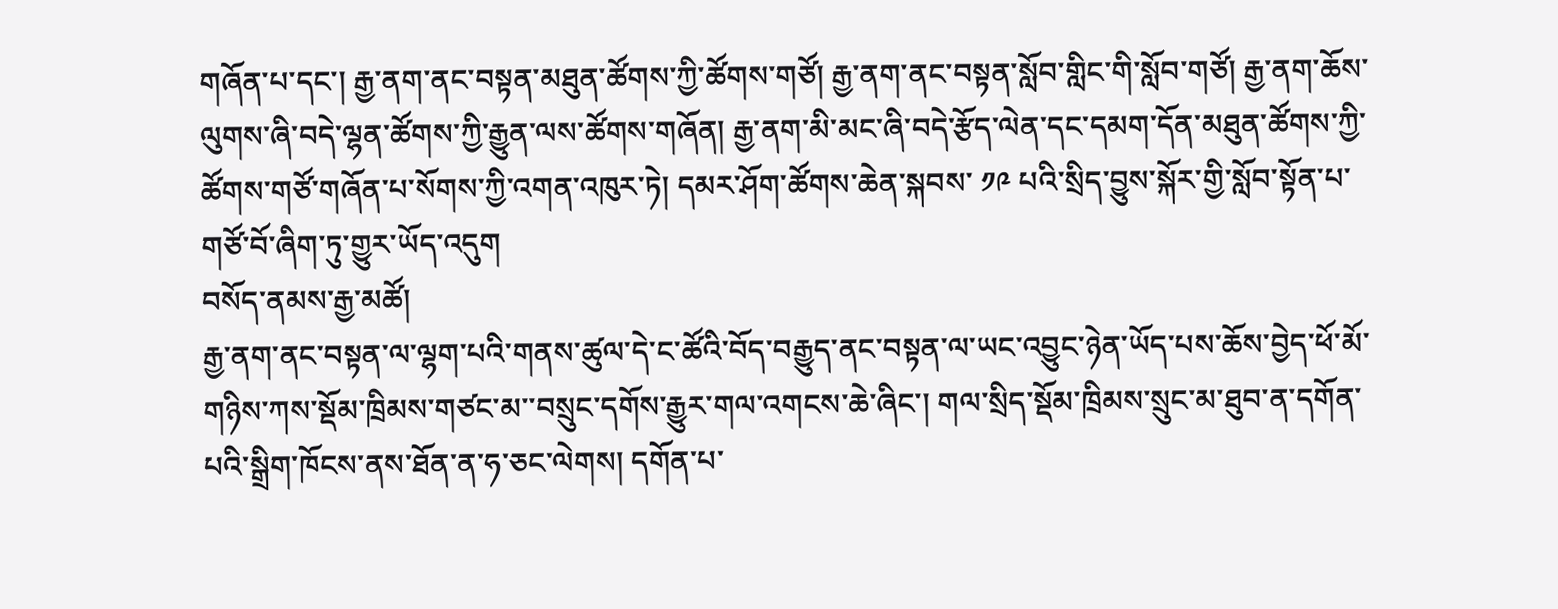གཞོན་པ་དང་། རྒྱ་ནག་ནང་བསྟན་མཐུན་ཚོགས་ཀྱི་ཚོགས་གཙོ། རྒྱ་ནག་ནང་བསྟན་སློབ་གླིང་གི་སློབ་གཙོ། རྒྱ་ནག་ཆོས་ལུགས་ཞི་བདེ་ལྷན་ཚོགས་ཀྱི་རྒྱུན་ལས་ཚོགས་གཞོན། རྒྱ་ནག་མི་མང་ཞི་བདེ་རྩོད་ལེན་དང་དམག་དོན་མཐུན་ཚོགས་ཀྱི་ཚོགས་གཙོ་གཞོན་པ་སོགས་ཀྱི་འགན་འཁུར་ཏེ། དམར་ཤོག་ཚོགས་ཆེན་སྐབས་ ༡༩ པའི་སྲིད་བྱུས་སྐོར་གྱི་སློབ་སྟོན་པ་གཙོ་བོ་ཞིག་ཏུ་གྱུར་ཡོད་འདུག
བསོད་ནམས་རྒྱ་མཚོ།
རྒྱ་ནག་ནང་བསྟན་ལ་ལྷག་པའི་གནས་ཚུལ་དེ་ང་ཚོའི་བོད་བརྒྱུད་ནང་བསྟན་ལ་ཡང་འབྱུང་ཉེན་ཡོད་པས་ཆོས་བྱེད་ཕོ་མོ་གཉིས་ཀས་སྡོམ་ཁྲིམས་གཙང་མ་་བསྲུང་དགོས་རྒྱུར་གལ་འགངས་ཆེ་ཞིང་། གལ་སྲིད་སྡོམ་ཁྲིམས་སྲུང་མ་ཐུབ་ན་དགོན་པའི་སྒྲིག་ཁོངས་ནས་ཐོན་ན་ཧ་ཅང་ལེགས། དགོན་པ་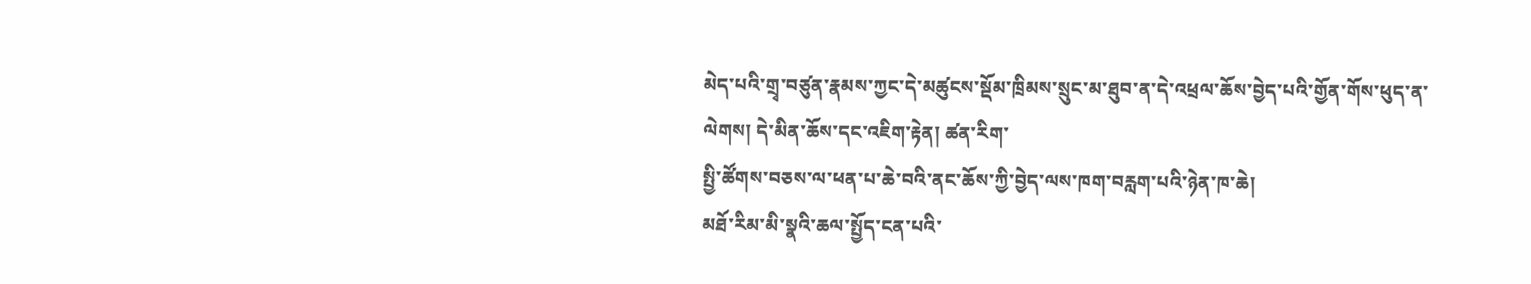མེད་པའི་གྲྭ་བཙུན་རྣམས་ཀྱང་དེ་མཚུངས་སྡོམ་ཁྲིམས་སྲུང་མ་ཐུབ་ན་དེ་འཕྲལ་ཆོས་བྱེད་པའི་གྱོན་གོས་ཕུད་ན་ལེགས། དེ་མིན་ཆོས་དང་འཇིག་རྟེན། ཚན་རིག་
སྤྱི་ཚོགས་བཅས་ལ་ཕན་པ་ཆེ་བའི་ནང་ཆོས་ཀྱི་བྱེད་ལས་ཁག་བརླག་པའི་ཉེན་ཁ་ཆེ།
མཐོ་རིམ་མི་སྣའི་ཆལ་སྤྱོད་ངན་པའི་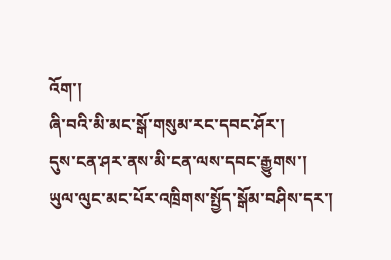འོག་།
ཞི་བའི་མི་མང་སྒོ་གསུམ་རང་དབང་ཤོར་།
དུས་ངན་ཤར་ནས་མི་ངན་ལས་དབང་རྒྱུགས་།
ཡུལ་ལུང་མང་པོར་འཁྲིགས་སྤྱོད་སྒོམ་བཤིས་དར་།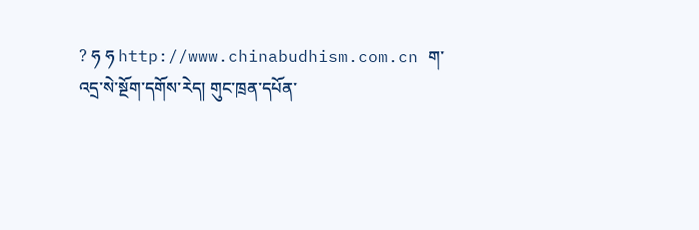? ཧ ཧ http://www.chinabudhism.com.cn ག་འདྲ་སེ་སྔོག་དགོས་རེད། གུང་ཁྲན་དཔོན་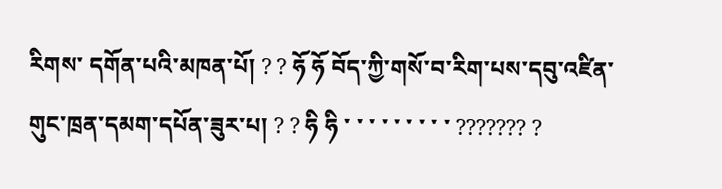རིགས་ དགོན་པའི་མཁན་པོ། ? ? ཧོ ཧོ བོད་ཀྱི་གསོ་བ་རིག་པས་དབུ་འཛིན་ གུང་ཁྲན་དམག་དཔོན་ཟུར་པ། ? ? ཧི ཧི ་ ་ ་ ་ ་ ་ ་ ་ ་ ??????? ?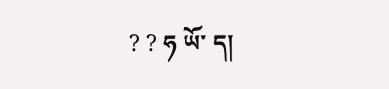? ? ཧ ཡོ་ ད།